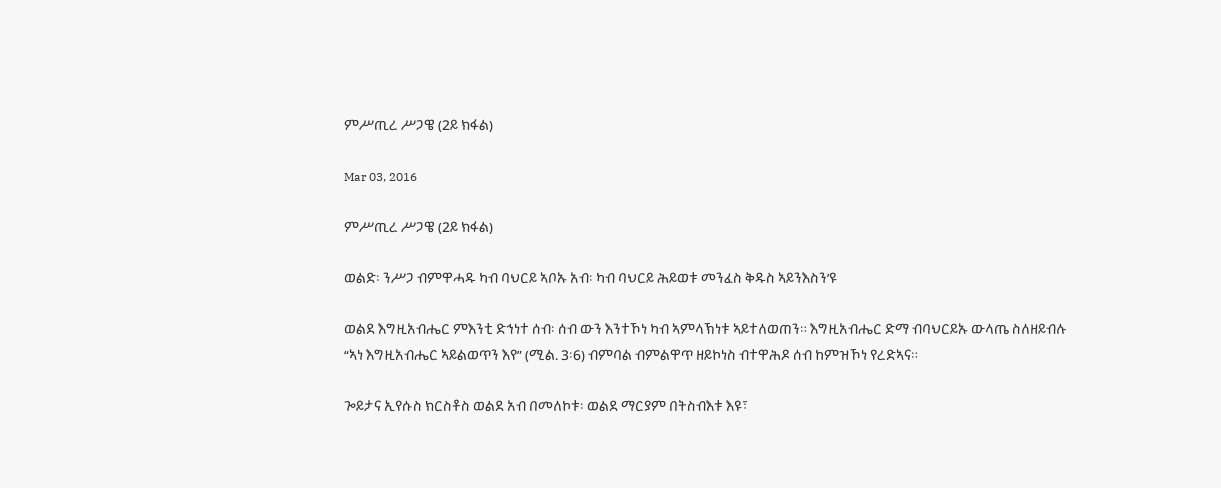ምሥጢረ ሥጋዌ (2ይ ክፋል)

Mar 03, 2016

ምሥጢረ ሥጋዌ (2ይ ክፋል)

ወልድ፡ ንሥጋ ብምዋሓዱ ካብ ባህርይ ኣቦኡ አብ፡ ካብ ባህርይ ሕይወቱ መንፈስ ቅዱስ ኣይንእስን’ዩ

ወልደ እግዚአብሔር ምእንቲ ድኅነተ ሰብ፡ ሰብ ውን እንተኾነ ካብ ኣምላኽነቱ ኣይተለወጠን። እግዚአብሔር ድማ ብባህርይኡ ውላጤ ስለዘይብሉ “ኣነ እግዚአብሔር ኣይልወጥን እየ” (ሚል. 3፡6) ብምባል ብምልዋጥ ዘይኮነስ ብተዋሕዶ ሰብ ከምዝኾነ የረድኣና።

ጐይታና ኢየሱስ ክርስቶስ ወልደ አብ በመለኮቱ፡ ወልደ ማርያም በትስብእቱ እዩ፣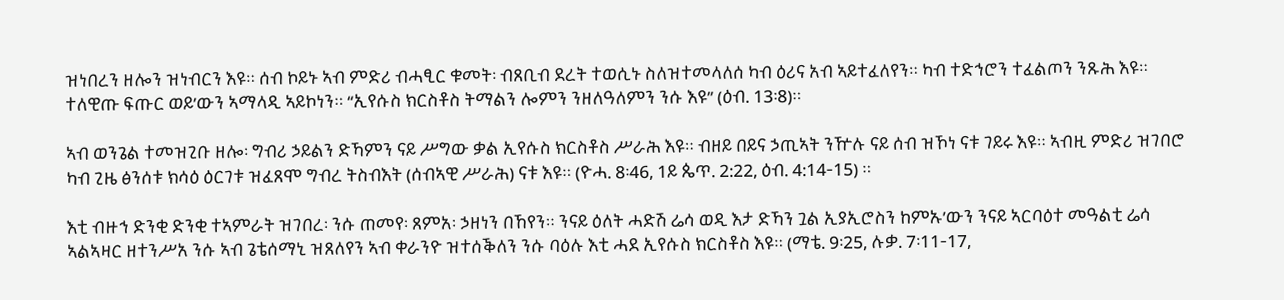ዝነበረን ዘሎን ዝነብርን እዩ። ሰብ ኮይኑ ኣብ ምድሪ ብሓፂር ቁመት፡ ብጸቢብ ደረት ተወሲኑ ስለዝተመላለሰ ካብ ዕሪና አብ ኣይተፈለየን። ካብ ተድኅሮን ተፈልጦን ንጹሕ እዩ። ተለዊጡ ፍጡር ወይ’ውን ኣማላዲ ኣይኮነን። “ኢየሱስ ክርስቶስ ትማልን ሎምን ንዘለዓለምን ንሱ እዩ” (ዕብ. 13፡8)።

ኣብ ወንጌል ተመዝጊቡ ዘሎ፡ ግብሪ ኃይልን ድኻምን ናይ ሥግው ቃል ኢየሱስ ክርስቶስ ሥራሕ እዩ። ብዘይ በይና ኃጢኣት ንዅሉ ናይ ሰብ ዝኾነ ናቱ ገይሩ እዩ። ኣብዚ ምድሪ ዝገበሮ ካብ ጊዜ ፅንሰቱ ክሳዕ ዕርገቱ ዝፈጸሞ ግብረ ትስብእት (ሰብኣዊ ሥራሕ) ናቱ እዩ። (ዮሓ. 8፡46, 1ይ ጴጥ. 2:22, ዕብ. 4:14-15) ።

እቲ ብዙኅ ድንቂ ድንቂ ተኣምራት ዝገበረ፡ ንሱ ጠመየ፡ ጸምአ፡ ኃዘነን በኸየን። ንናይ ዕለት ሓድሽ ሬሳ ወዲ እታ ድኻን ጓል ኢያኢሮስን ከምኡ’ውን ንናይ ኣርባዕተ መዓልቲ ሬሳ ኣልኣዛር ዘተንሥአ ንሱ ኣብ ጌቴሰማኒ ዝጸለየን ኣብ ቀራንዮ ዝተሰቕለን ንሱ ባዕሉ እቲ ሓደ ኢየሱስ ክርስቶስ እዩ። (ማቴ. 9፡25, ሉቃ. 7፡11-17,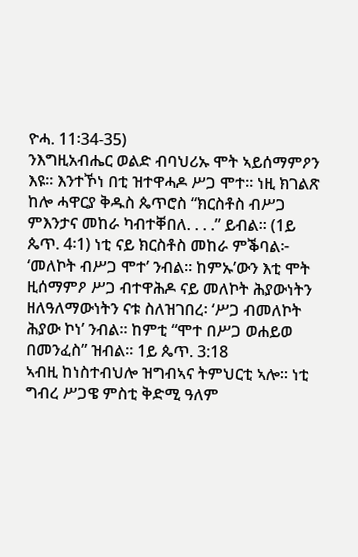ዮሓ. 11፡34-35)
ንእግዚአብሔር ወልድ ብባህሪኡ ሞት ኣይሰማምዖን እዩ። እንተኾነ በቲ ዝተዋሓዶ ሥጋ ሞተ። ነዚ ክገልጽ ከሎ ሓዋርያ ቅዱስ ጴጥሮስ “ክርስቶስ ብሥጋ ምእንታና መከራ ካብተቐበለ. . . .” ይብል። (1ይ ጴጥ. 4፡1) ነቲ ናይ ክርስቶስ መከራ ምቕባል፦ ‘መለኮት ብሥጋ ሞተ’ ንብል። ከምኡ’ውን እቲ ሞት ዚሰማምዖ ሥጋ ብተዋሕዶ ናይ መለኮት ሕያውነትን ዘለዓለማውነትን ናቱ ስለዝገበረ፡ ‘ሥጋ ብመለኮት ሕያው ኮነ’ ንብል። ከምቲ “ሞተ በሥጋ ወሐይወ በመንፈስ” ዝብል። 1ይ ጴጥ. 3:18
ኣብዚ ከነስተብህሎ ዝግብኣና ትምህርቲ ኣሎ። ነቲ ግብረ ሥጋዌ ምስቲ ቅድሚ ዓለም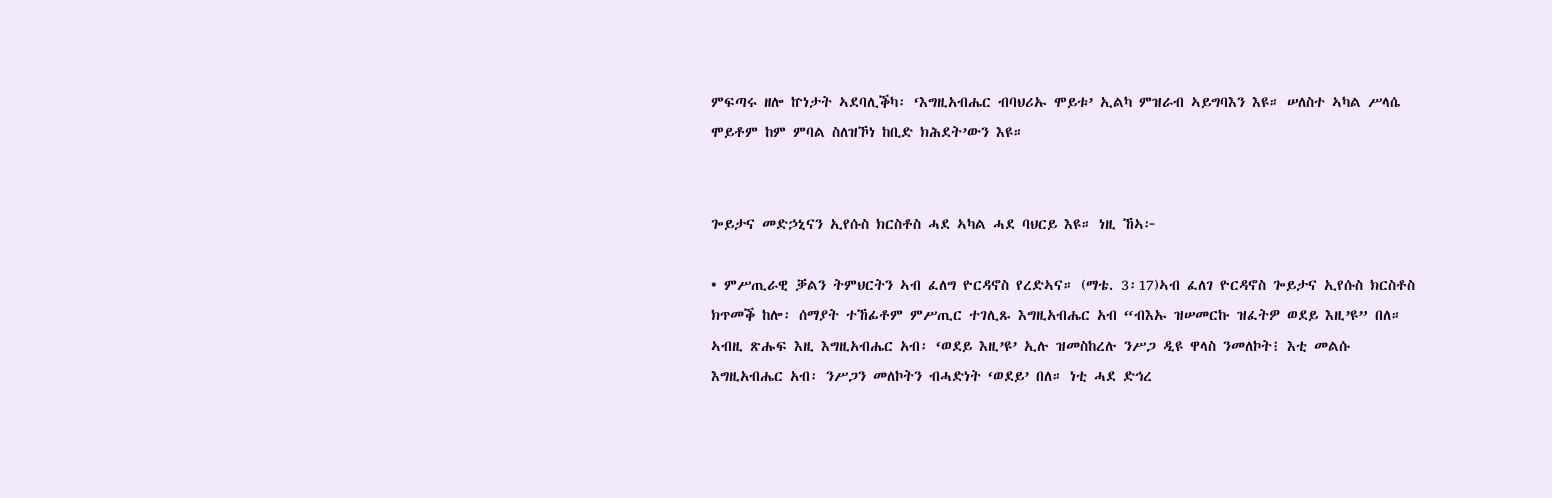ምፍጣሩ ዘሎ ኵነታት ኣደባሊቕካ፡ ‘እግዚአብሔር ብባህሪኡ ሞይቱ’ ኢልካ ምዝራብ ኣይግባእን እዩ። ሠለስተ ኣካል ሥላሴ ሞይቶም ከም ምባል ስለዝኾነ ከቢድ ክሕደት’ውን እዩ።


ጐይታና መድኃኒናን ኢየሱስ ክርስቶስ ሓደ ኣካል ሓደ ባህርይ እዩ። ነዚ ኸኣ፦

• ምሥጢራዊ ቓልን ትምህርትን ኣብ ፈለግ ዮርዳኖስ የረድኣና። (ማቴ. 3፡17)ኣብ ፈለገ ዮርዳኖስ ጐይታና ኢየሱስ ክርስቶስ ክጥመቕ ከሎ፡ ሰማያት ተኸፊቶም ምሥጢር ተገሊጹ እግዚአብሔር አብ “ብእኡ ዝሠመርኩ ዝፈትዎ ወደይ እዚ’ዩ” በለ። ኣብዚ ጽሑፍ እዚ እግዚአብሔር አብ፡ ‘ወደይ እዚ’ዩ’ ኢሉ ዝመስከረሉ ንሥጋ ዲዩ ዋላስ ንመለኮት፧ እቲ መልሱ እግዚአብሔር አብ፡ ንሥጋን መለኮትን ብሓድነት ‘ወደይ’ በለ። ነቲ ሓደ ድኅረ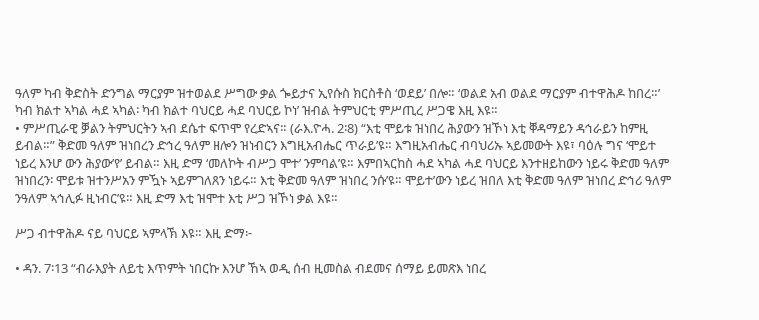ዓለም ካብ ቅድስት ድንግል ማርያም ዝተወልደ ሥግው ቃል ጐይታና ኢየሱስ ክርስቶስ ‘ወደይ’ በሎ። ‘ወልደ አብ ወልደ ማርያም ብተዋሕዶ ከበረ።’ ካብ ክልተ ኣካል ሓደ ኣካል፡ ካብ ክልተ ባህርይ ሓደ ባህርይ ኮነ’ ዝብል ትምህርቲ ምሥጢረ ሥጋዌ እዚ እዩ።
• ምሥጢራዊ ቓልን ትምህርትን ኣብ ደሴተ ፍጥሞ የረድኣና። (ራእ.ዮሓ. 2፡8) “እቲ ሞይቱ ዝነበረ ሕያውን ዝኾነ እቲ ቐዳማይን ዳኅራይን ከምዚ ይብል።” ቅድመ ዓለም ዝነበረን ድኅረ ዓለም ዘሎን ዝነብርን እግዚአብሔር ጥራይ’ዩ። እግዚአብሔር ብባህሪኡ ኣይመውት እዩ፣ ባዕሉ ግና ‘ሞይተ ነይረ እንሆ ውን ሕያው’የ’ ይብል። እዚ ድማ ‘መለኮት ብሥጋ ሞተ’ ንምባል’ዩ። እምበኣርከስ ሓደ ኣካል ሓደ ባህርይ እንተዘይከውን ነይሩ ቅድመ ዓለም ዝነበረን፡ ሞይቱ ዝተንሥአን ምዃኑ ኣይምገለጸን ነይሩ። እቲ ቅድመ ዓለም ዝነበረ ንሱ’ዩ። ሞይተ’ውን ነይረ ዝበለ እቲ ቅድመ ዓለም ዝነበረ ድኅሪ ዓለም ንዓለም ኣኅሊፉ ዚነብር’ዩ። እዚ ድማ እቲ ዝሞተ እቲ ሥጋ ዝኾነ ቃል እዩ።

ሥጋ ብተዋሕዶ ናይ ባህርይ ኣምላኽ እዩ። እዚ ድማ፦

• ዳን. 7፡13 “ብራእያት ለይቲ እጥምት ነበርኩ እንሆ ኸኣ ወዲ ሰብ ዚመስል ብደመና ሰማይ ይመጽእ ነበረ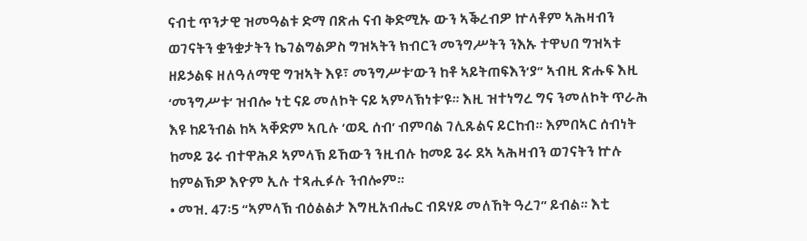ናብቲ ጥንታዊ ዝመዓልቱ ድማ በጽሐ ናብ ቅድሚኡ ውን ኣቕረብዎ ኵላቶም ኣሕዛብን ወገናትን ቋንቋታትን ኬገልግልዎስ ግዝኣትን ክብርን መንግሥትን ንእኡ ተዋህበ ግዝኣቱ ዘይኃልፍ ዘለዓለማዊ ግዝኣት እዩ፣ መንግሥቱ’ውን ከቶ ኣይትጠፍእን’ያ” ኣብዚ ጽሑፍ እዚ ‘መንግሥቱ’ ዝብሎ ነቲ ናይ መለኮት ናይ ኣምላኽነቱ’ዩ። እዚ ዝተነግረ ግና ንመለኮት ጥራሕ እዩ ከይንብል ከኣ ኣቐድም ኣቢሉ ‘ወዲ ሰብ’ ብምባል ገሊጹልና ይርከብ። እምበኣር ሰብነት ከመይ ጌሩ ብተዋሕዶ ኣምላኽ ይኸውን ንዚብሉ ከመይ ጌሩ ደኣ ኣሕዛብን ወገናትን ኵሉ ከምልኽዎ እዮም ኢሉ ተጻሒፉሉ ንብሎም።
• መዝ. 47፡5 “ኣምላኽ ብዕልልታ እግዚአብሔር ብደሃይ መለኸት ዓረገ” ይብል። እቲ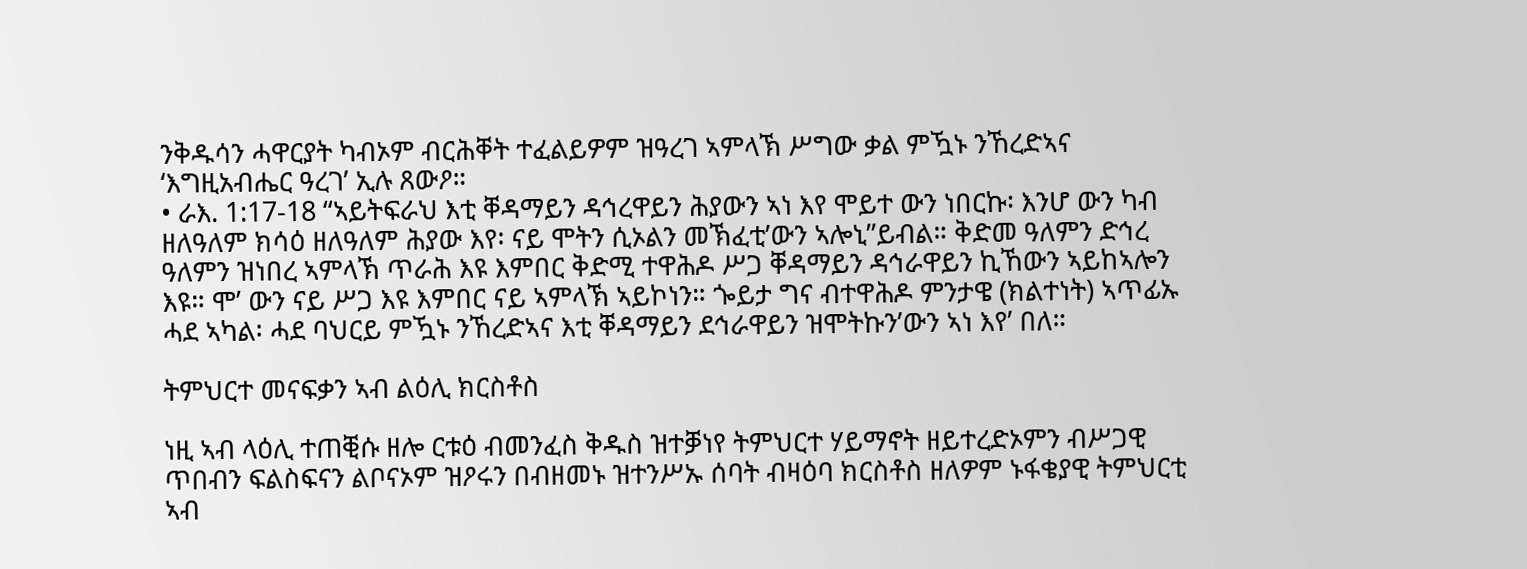ንቅዱሳን ሓዋርያት ካብኦም ብርሕቐት ተፈልይዎም ዝዓረገ ኣምላኽ ሥግው ቃል ምዃኑ ንኸረድኣና ‘እግዚአብሔር ዓረገ’ ኢሉ ጸውዖ።
• ራእ. 1:17-18 “ኣይትፍራህ እቲ ቐዳማይን ዳኅረዋይን ሕያውን ኣነ እየ ሞይተ ውን ነበርኩ፡ እንሆ ውን ካብ ዘለዓለም ክሳዕ ዘለዓለም ሕያው እየ፡ ናይ ሞትን ሲኦልን መኽፈቲ’ውን ኣሎኒ”ይብል። ቅድመ ዓለምን ድኅረ ዓለምን ዝነበረ ኣምላኽ ጥራሕ እዩ እምበር ቅድሚ ተዋሕዶ ሥጋ ቐዳማይን ዳኅራዋይን ኪኸውን ኣይከኣሎን እዩ። ሞ’ ውን ናይ ሥጋ እዩ እምበር ናይ ኣምላኽ ኣይኮነን። ጐይታ ግና ብተዋሕዶ ምንታዌ (ክልተነት) ኣጥፊኡ ሓደ ኣካል፡ ሓደ ባህርይ ምዃኑ ንኸረድኣና እቲ ቐዳማይን ደኅራዋይን ዝሞትኩን’ውን ኣነ እየ’ በለ።

ትምህርተ መናፍቃን ኣብ ልዕሊ ክርስቶስ

ነዚ ኣብ ላዕሊ ተጠቒሱ ዘሎ ርቱዕ ብመንፈስ ቅዱስ ዝተቓነየ ትምህርተ ሃይማኖት ዘይተረድኦምን ብሥጋዊ ጥበብን ፍልስፍናን ልቦናኦም ዝዖሩን በብዘመኑ ዝተንሥኡ ሰባት ብዛዕባ ክርስቶስ ዘለዎም ኑፋቄያዊ ትምህርቲ ኣብ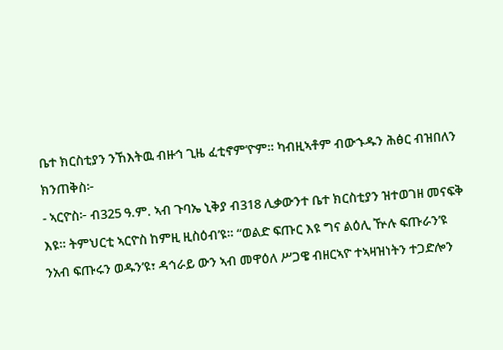ቤተ ክርስቲያን ንኸእትዉ ብዙኅ ጊዜ ፈቲኖም’ዮም። ካብዚኣቶም ብውኁዱን ሕፅር ብዝበለን ክንጠቅስ፦
- ኣርዮስ፦ ብ325 ዓ.ም. ኣብ ጉባኤ ኒቅያ ብ318 ሊቃውንተ ቤተ ክርስቲያን ዝተወገዘ መናፍቅ እዩ። ትምህርቲ ኣርዮስ ከምዚ ዚስዕብ’ዩ። “ወልድ ፍጡር እዩ ግና ልዕሊ ዅሉ ፍጡራን’ዩ ንአብ ፍጡሩን ወዱን’ዩ፣ ዳኅራይ ውን ኣብ መዋዕለ ሥጋዌ ብዘርኣዮ ተኣዛዝነትን ተጋድሎን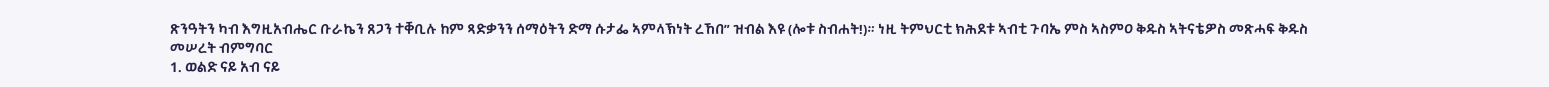ጽንዓትን ካብ እግዚአብሔር ቡራኬን ጸጋን ተቐቢሉ ከም ጻድቃንን ሰማዕትን ድማ ሱታፌ ኣምላኽነት ረኸበ” ዝብል እዩ (ሎቱ ስብሐት!)። ነዚ ትምህርቲ ክሕደቱ ኣብቲ ጉባኤ ምስ ኣስምዐ ቅዱስ ኣትናቴዎስ መጽሓፍ ቅዱስ መሠረት ብምግባር
1. ወልድ ናይ አብ ናይ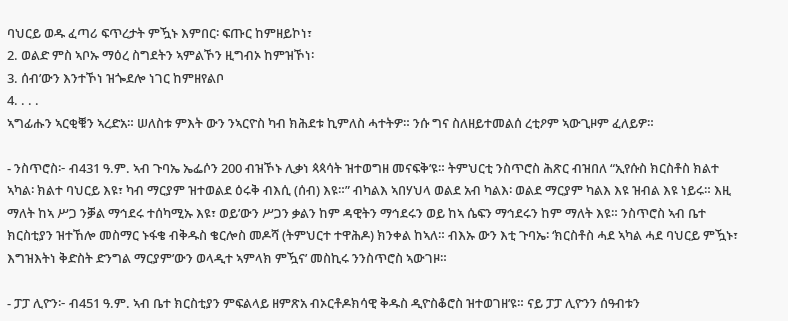ባህርይ ወዱ ፈጣሪ ፍጥረታት ምዃኑ እምበር፡ ፍጡር ከምዘይኮነ፣
2. ወልድ ምስ ኣቦኡ ማዕረ ስግደትን ኣምልኾን ዚግብኦ ከምዝኾነ፡
3. ሰብ’ውን እንተኾነ ዝጐደሎ ነገር ከምዘየልቦ
4. . . .
ኣግፊሑን ኣርቂቑን ኣረድአ። ሠለስቱ ምእት ውን ንኣርዮስ ካብ ክሕደቱ ኪምለስ ሓተትዎ። ንሱ ግና ስለዘይተመልሰ ረቲዖም ኣውጊዞም ፈለይዎ።

- ንስጥሮስ፦ ብ431 ዓ.ም. ኣብ ጉባኤ ኤፌሶን 200 ብዝኾኑ ሊቃነ ጳጳሳት ዝተወግዘ መናፍቅ’ዩ። ትምህርቲ ንስጥሮስ ሕጽር ብዝበለ “ኢየሱስ ክርስቶስ ክልተ ኣካል፡ ክልተ ባህርይ እዩ፣ ካብ ማርያም ዝተወልደ ዕሩቅ ብእሲ (ሰብ) እዩ።” ብካልእ ኣበሃህላ ወልደ አብ ካልእ፡ ወልደ ማርያም ካልእ እዩ ዝብል እዩ ነይሩ። እዚ ማለት ከኣ ሥጋ ንቓል ማኅደሩ ተሰካሚኡ እዩ፣ ወይ’ውን ሥጋን ቃልን ከም ዳዊትን ማኅደሩን ወይ ከኣ ሴፍን ማኅደሩን ከም ማለት እዩ። ንስጥሮስ ኣብ ቤተ ክርስቲያን ዝተኸሎ መስማር ኑፋቄ ብቅዱስ ቄርሎስ መዶሻ (ትምህርተ ተዋሕዶ) ክንቀል ከኣለ። ብእኡ ውን እቲ ጉባኤ፡ ‘ክርስቶስ ሓደ ኣካል ሓደ ባህርይ ምዃኑ፣ እግዝእትነ ቅድስት ድንግል ማርያም’ውን ወላዲተ ኣምላክ ምዃና’ መስኪሩ ንንስጥሮስ ኣውገዞ።

- ፓፓ ሊዮን፦ ብ451 ዓ.ም. ኣብ ቤተ ክርስቲያን ምፍልላይ ዘምጽአ ብኦርቶዶክሳዊ ቅዱስ ዲዮስቆሮስ ዝተወገዘ’ዩ። ናይ ፓፓ ሊዮንን ሰዓብቱን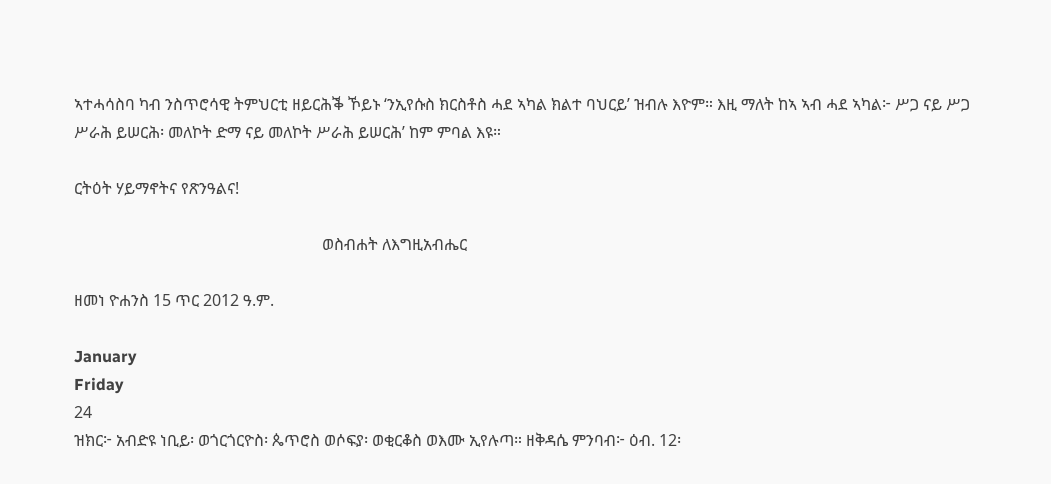ኣተሓሳስባ ካብ ንስጥሮሳዊ ትምህርቲ ዘይርሕቕ ኾይኑ ‘ንኢየሱስ ክርስቶስ ሓደ ኣካል ክልተ ባህርይ’ ዝብሉ እዮም። እዚ ማለት ከኣ ኣብ ሓደ ኣካል፦ ሥጋ ናይ ሥጋ ሥራሕ ይሠርሕ፡ መለኮት ድማ ናይ መለኮት ሥራሕ ይሠርሕ’ ከም ምባል እዩ።

ርትዕት ሃይማኖትና የጽንዓልና!

                                                              ወስብሐት ለእግዚአብሔር

ዘመነ ዮሐንስ 15 ጥር 2012 ዓ.ም.

January
Friday
24
ዝክር፦ አብድዩ ነቢይ፡ ወጎርጎርዮስ፡ ጴጥሮስ ወሶፍያ፡ ወቂርቆስ ወእሙ ኢየሉጣ። ዘቅዳሴ ምንባብ፦ ዕብ. 12፡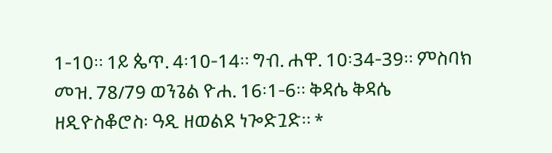1-10። 1ይ ጴጥ. 4፡10-14። ግብ. ሐዋ. 10፡34-39። ምስባክ መዝ. 78/79 ወንጌል ዮሐ. 16፡1-6። ቅዳሴ ቅዳሴ ዘዲዮስቆሮስ፡ ዓዲ ዘወልደ ነጐድጓድ። *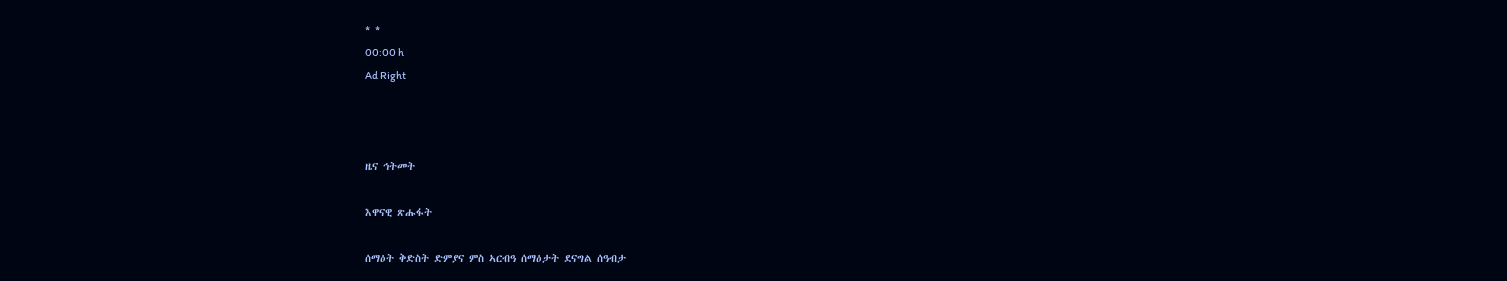* *
00:00 h
Ad Right



ዜና ኅትመት

እዋናዊ ጽሑፋት

ሰማዕት ቅድስት ድምያና ምስ ኣርብዓ ሰማዕታት ደናግል ሰዓብታ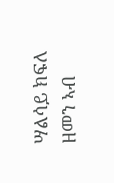ሣልሳይ ክፍለ ዘመን ኣብ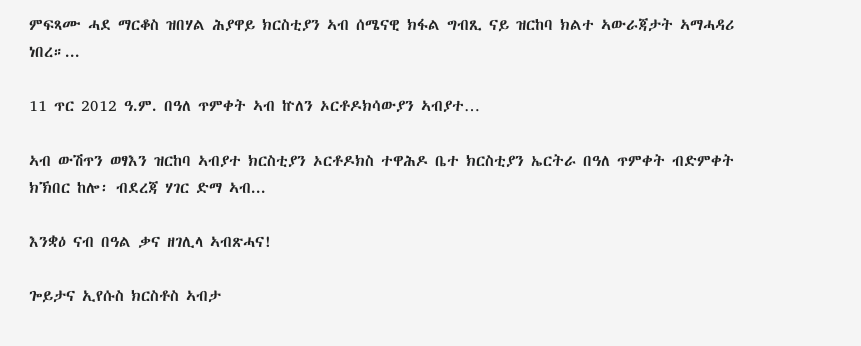ምፍጻሙ ሓደ ማርቆስ ዝበሃል ሕያዋይ ክርስቲያን ኣብ ሰሜናዊ ክፋል ግብጺ ናይ ዝርከባ ክልተ ኣውራጃታት ኣማሓዳሪ ነበረ።...

11 ጥር 2012 ዓ.ም. በዓለ ጥምቀት ኣብ ኵለን ኦርቶዶክሳውያን ኣብያተ…

ኣብ ውሽጥን ወፃእን ዝርከባ ኣብያተ ክርስቲያን ኦርቶዶክስ ተዋሕዶ ቤተ ክርስቲያን ኤርትራ በዓለ ጥምቀት ብድምቀት ክኽበር ከሎ፡ ብደረጃ ሃገር ድማ ኣብ...

እንቋዕ ናብ በዓል ቃና ዘገሊላ ኣብጽሓና!

ጐይታና ኢየሱስ ክርስቶስ ኣብታ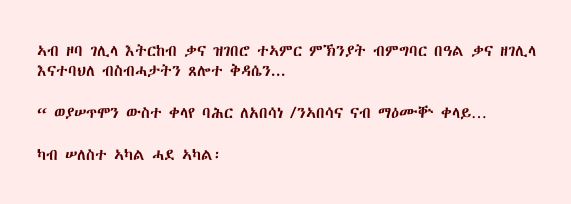ኣብ ዞባ ገሊላ እትርከብ ቃና ዝገበሮ ተኣምር ምኽንያት ብምግባር በዓል ቃና ዘገሊላ እናተባህለ ብስብሓታትን ጸሎተ ቅዳሴን...

“ ወያሠጥሞን ውስተ ቀላየ ባሕር ለአበሳነ /ንኣበሳና ናብ ማዕሙቝ ቀላይ…

ካብ ሠለስተ ኣካል ሓደ ኣካል፡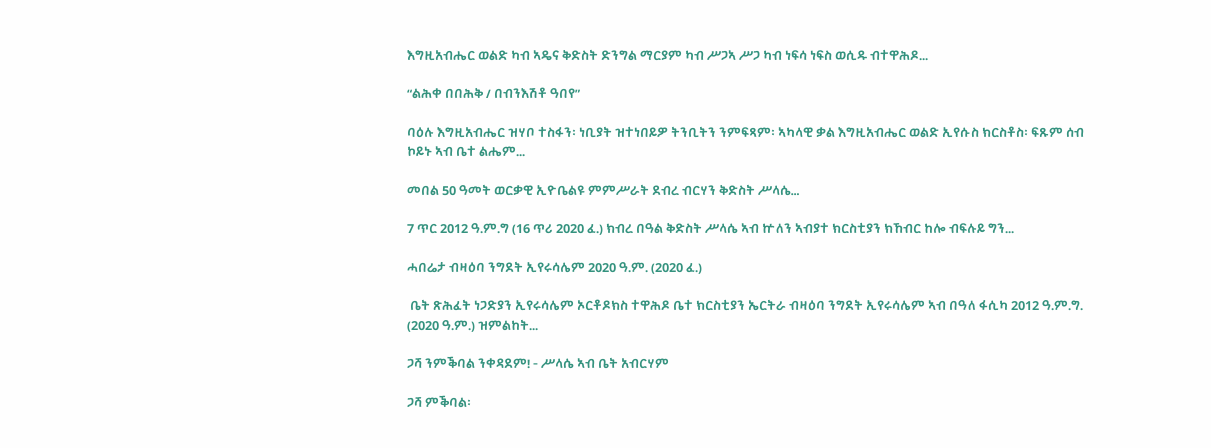እግዚአብሔር ወልድ ካብ ኣዴና ቅድስት ድንግል ማርያም ካብ ሥጋኣ ሥጋ ካብ ነፍሳ ነፍስ ወሲዱ ብተዋሕዶ...

“ልሕቀ በበሕቅ / በብንእሽቶ ዓበየ”

ባዕሉ እግዚአብሔር ዝሃቦ ተስፋን፡ ነቢያት ዝተነበይዎ ትንቢትን ንምፍጻም፡ ኣካላዊ ቃል እግዚአብሔር ወልድ ኢየሱስ ክርስቶስ፡ ፍጹም ሰብ ኮይኑ ኣብ ቤተ ልሔም...

መበል 50 ዓመት ወርቃዊ ኢዮቤልዩ ምምሥራት ደብረ ብርሃን ቅድስት ሥላሴ…

7 ጥር 2012 ዓ.ም.ግ (16 ጥሪ 2020 ፈ.) ክብረ በዓል ቅድስት ሥላሴ ኣብ ኵለን ኣብያተ ክርስቲያን ክኸብር ከሎ ብፍሉይ ግን...

ሓበሬታ ብዛዕባ ንግደት ኢየሩሳሌም 2020 ዓ.ም. (2020 ፈ.)

 ቤት ጽሕፈት ነጋድያን ኢየሩሳሌም ኦርቶዶክስ ተዋሕዶ ቤተ ክርስቲያን ኤርትራ ብዛዕባ ንግደት ኢየሩሳሌም ኣብ በዓለ ፋሲካ 2012 ዓ.ም.ግ. (2020 ዓ.ም.) ዝምልከት...

ጋሻ ንምቕባል ንቀዳደም! - ሥላሴ ኣብ ቤት አብርሃም

ጋሻ ምቕባል፡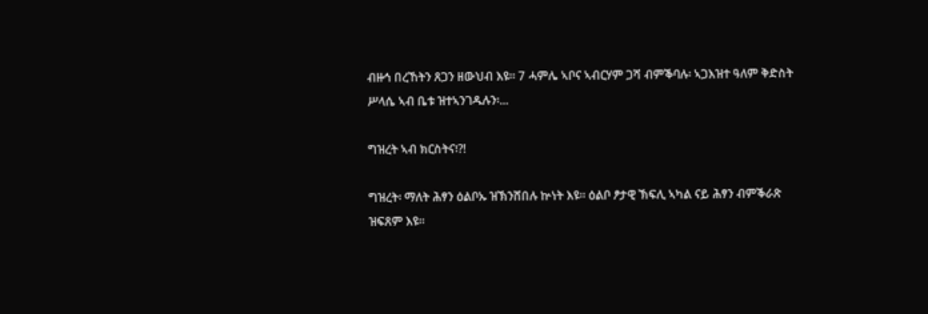ብዙኅ በረኸትን ጸጋን ዘውህብ እዩ። 7 ሓምሌ ኣቦና ኣብርሃም ጋሻ ብምቕባሉ፡ ኣጋእዝተ ዓለም ቅድስት ሥላሴ ኣብ ቤቱ ዝተኣንገዱሉን፡...

ግዝረት ኣብ ክርስትና፧?!

ግዝረት፡ ማለት ሕፃን ዕልቦኡ ዝኽንሸበሉ ኵነት እዩ። ዕልቦ ፆታዊ ኽፍሊ ኣካል ናይ ሕፃን ብምቕራጽ ዝፍጸም እዩ።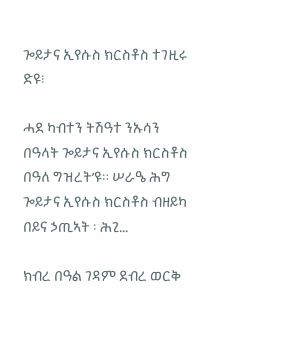ጐይታና ኢየሱስ ክርስቶስ ተገዚሩ ድዩ፧

ሓደ ካብተን ትሽዓተ ንኡሳን በዓላት ጐይታና ኢየሱስ ክርስቶስ በዓለ ግዝረት’ዩ። ሠራዔ ሕግ ጐይታና ኢየሱስ ክርስቶስ ብዘይካ በይና ኃጢኣት ፡ ሕጊ...

ክብረ በዓል ገዳም ደብረ ወርቅ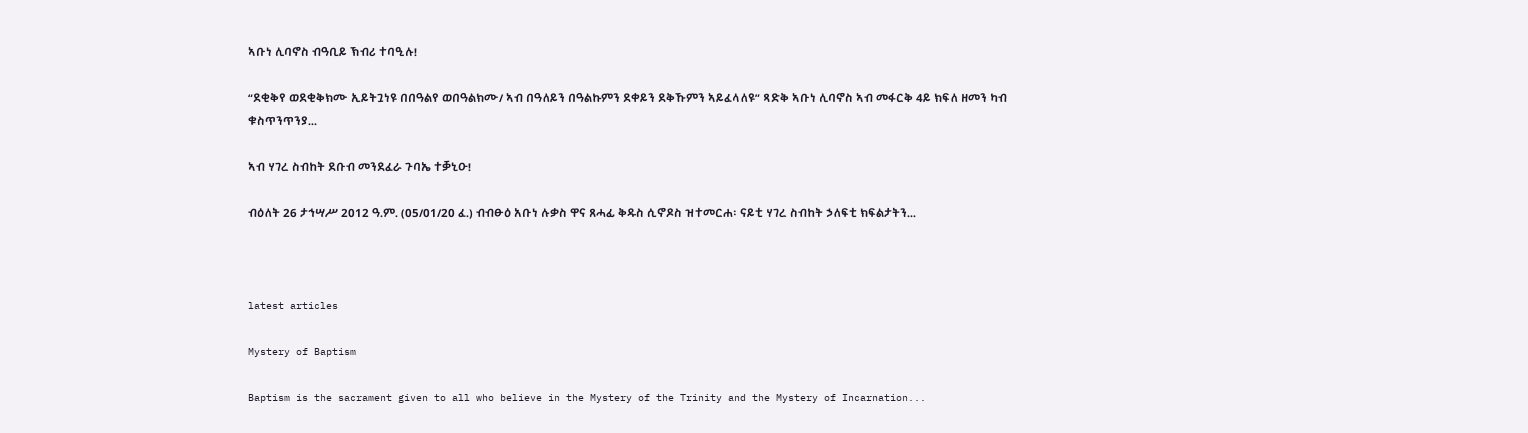ኣቡነ ሊባኖስ ብዓቢይ ኽብሪ ተባዒሉ!

“ደቂቅየ ወደቂቅክሙ ኢይትጓነዩ በበዓልየ ወበዓልክሙ/ ኣብ በዓለይን በዓልኩምን ደቀይን ደቅኹምን ኣይፈላለዩ” ጻድቅ ኣቡነ ሊባኖስ ኣብ መፋርቅ 4ይ ክፍለ ዘመን ካብ ቁስጥንጥንያ...

ኣብ ሃገረ ስብከት ደቡብ መንደፈራ ጉባኤ ተቓኒዑ!

ብዕለት 26 ታኅሣሥ 2012 ዓ.ም. (05/01/20 ፈ.) ብብፁዕ አቡነ ሉቃስ ዋና ጸሓፊ ቅዱስ ሲኖዶስ ዝተመርሐ፡ ናይቲ ሃገረ ስብከት ኃለፍቲ ክፍልታትን...



latest articles

Mystery of Baptism

Baptism is the sacrament given to all who believe in the Mystery of the Trinity and the Mystery of Incarnation...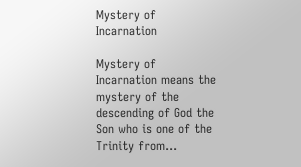Mystery of Incarnation

Mystery of Incarnation means the mystery of the descending of God the Son who is one of the Trinity from...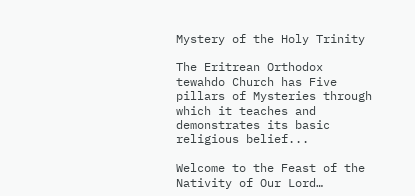Mystery of the Holy Trinity

The Eritrean Orthodox tewahdo Church has Five pillars of Mysteries through which it teaches and demonstrates its basic religious belief...

Welcome to the Feast of the Nativity of Our Lord…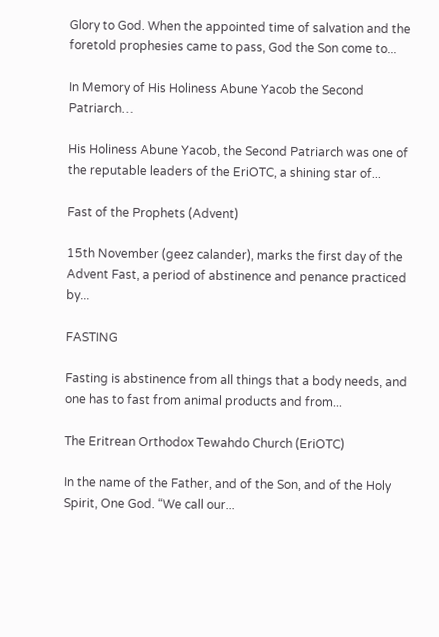Glory to God. When the appointed time of salvation and the foretold prophesies came to pass, God the Son come to...

In Memory of His Holiness Abune Yacob the Second Patriarch…

His Holiness Abune Yacob, the Second Patriarch was one of the reputable leaders of the EriOTC, a shining star of...

Fast of the Prophets (Advent)

15th November (geez calander), marks the first day of the Advent Fast, a period of abstinence and penance practiced by...

FASTING

Fasting is abstinence from all things that a body needs, and one has to fast from animal products and from...

The Eritrean Orthodox Tewahdo Church (EriOTC)

In the name of the Father, and of the Son, and of the Holy Spirit, One God. “We call our...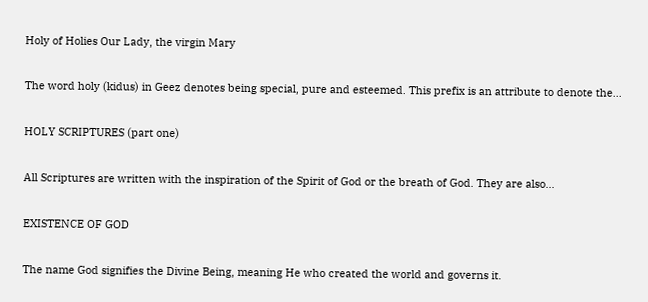Holy of Holies Our Lady, the virgin Mary

The word holy (kidus) in Geez denotes being special, pure and esteemed. This prefix is an attribute to denote the...

HOLY SCRIPTURES (part one)

All Scriptures are written with the inspiration of the Spirit of God or the breath of God. They are also...

EXISTENCE OF GOD

The name God signifies the Divine Being, meaning He who created the world and governs it.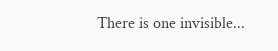There is one invisible...